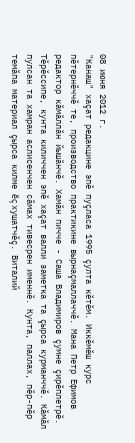08 июня 2012 г.
"Канаш" хаçат редакцине эпĕ пуçласа 1995 çулта кĕтĕм. Иккĕмĕш курс пĕтернĕччĕ те, производство практикине вырнаçмаллаччĕ. Мана Петр Ефимов редактор кăмăллăн йышăнчĕ. Хамăн пичче - Саша Владимиров çумне çирĕплетрĕ. Тĕрĕссипе, кунта киличчен эпĕ хаçат валли заметка та çырса курманччĕ. Кăмăл пулсан та хамран аслисенчен сăмах тивесрен именнĕ. Кунта, паллах, пĕр-пĕр темăпа материал çырса килме ĕç хушатчĕç. Виталий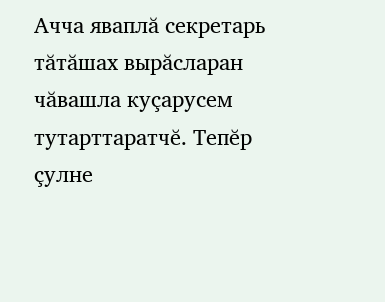Ачча яваплă секретарь тăтăшах вырăсларан чăвашла куçарусем тутарттаратчĕ. Тепĕр çулне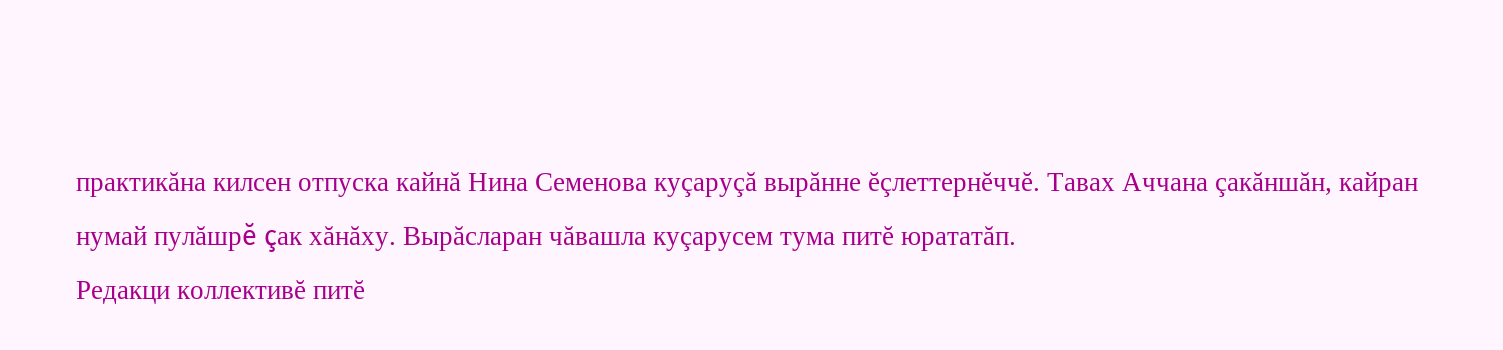практикăна килсен отпуска кайнă Нина Семенова куçаруçă вырăнне ĕçлеттернĕччĕ. Тавах Аччана çакăншăн, кайран нумай пулăшрĕ çак хăнăху. Вырăсларан чăвашла куçарусем тума питĕ юрататăп.
Редакци коллективĕ питĕ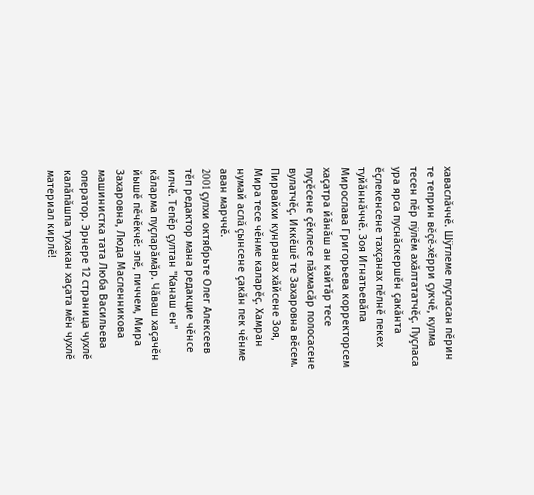хаваслăччĕ. Шÿтлеме пуçласан пĕрин те теприн вĕçĕ-хĕрри çукчĕ, кулма тесен пĕр пÿлĕм ахăлтататчĕç. Пуçласа ура ярса пуснăскершĕн çакăнта ĕçлекенсене тахçанах пĕлнĕ пекех туйăннăччĕ. Зоя Игнатьевăпа Мирослава Григорьева корректорсем хаçатра йăнăш ан кайтăр тесе пуçĕсене çĕклесе пăхмасăр полосасене вулатчĕç. Иккĕшĕ те Захаровна вĕсем. Пирвайхи кунранах хăйсене Зоя, Мира тесе чĕнме каларĕç. Хамран нумай аслă çынсене çакăн пек чĕнме аван марччĕ.
2001 çулхи октябрьте Олег Алексеев тĕп редактор мана редакцие чĕнсе илчĕ. Тепĕр çултан "Канаш ен" кăларма пуçларăмăр. Чăваш хаçачĕн йышĕ пĕчĕкчĕ: эпĕ, пиччем, Мира Захаровна, Люда Масленникова машинистка тата Люба Васильева оператор. Эрнере 12 страница чухлĕ калăпăшпа тухакан хаçата мĕн чухлĕ материал кирлĕ!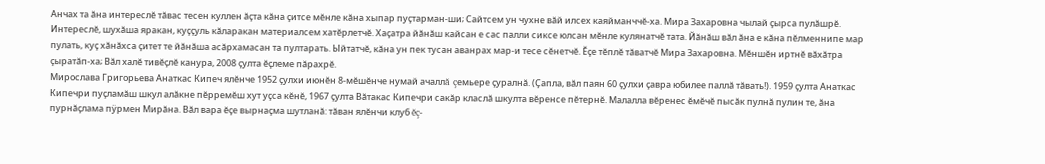Анчах та ăна интереслĕ тăвас тесен куллен ăçта кăна çитсе мĕнле кăна хыпар пуçтарман-ши; Сайтсем ун чухне вăй илсех каяйманччĕ-ха. Мира Захаровна чылай çырса пулăшрĕ. Интереслĕ, шухăша яракан, куççуль кăларакан материалсем хатĕрлетчĕ. Хаçатра йăнăш кайсан е сас палли сиксе юлсан мĕнле кулянатчĕ тата. Йăнăш вăл ăна е кăна пĕлменнипе мар пулать, куç хăнăхса çитет те йăнăша асăрхамасан та пултарать. Ыйтатчĕ, кăна ун пек тусан аванрах мар-и тесе сĕнетчĕ. Ĕçе тĕплĕ тăватчĕ Мира Захаровна. Мĕншĕн иртнĕ вăхăтра çыратăп-ха; Вăл халĕ тивĕçлĕ канура, 2008 çулта ĕçлеме пăрахрĕ.
Мирослава Григорьева Анаткас Кипеч ялĕнче 1952 çулхи июнĕн 8-мĕшĕнче нумай ачаллă çемьере çуралнă. (Çапла, вăл паян 60 çулхи çавра юбилее паллă тăвать!). 1959 çулта Анаткас Кипечри пуçламăш шкул алăкне пĕрремĕш хут уçса кĕнĕ, 1967 çулта Вăтакас Кипечри сакăр класлă шкулта вĕренсе пĕтернĕ. Малалла вĕренес ĕмĕчĕ пысăк пулнă пулин те, ăна пурнăçлама пÿрмен Мирăна. Вăл вара ĕçе вырнаçма шутланă: тăван ялĕнчи клуб ĕç-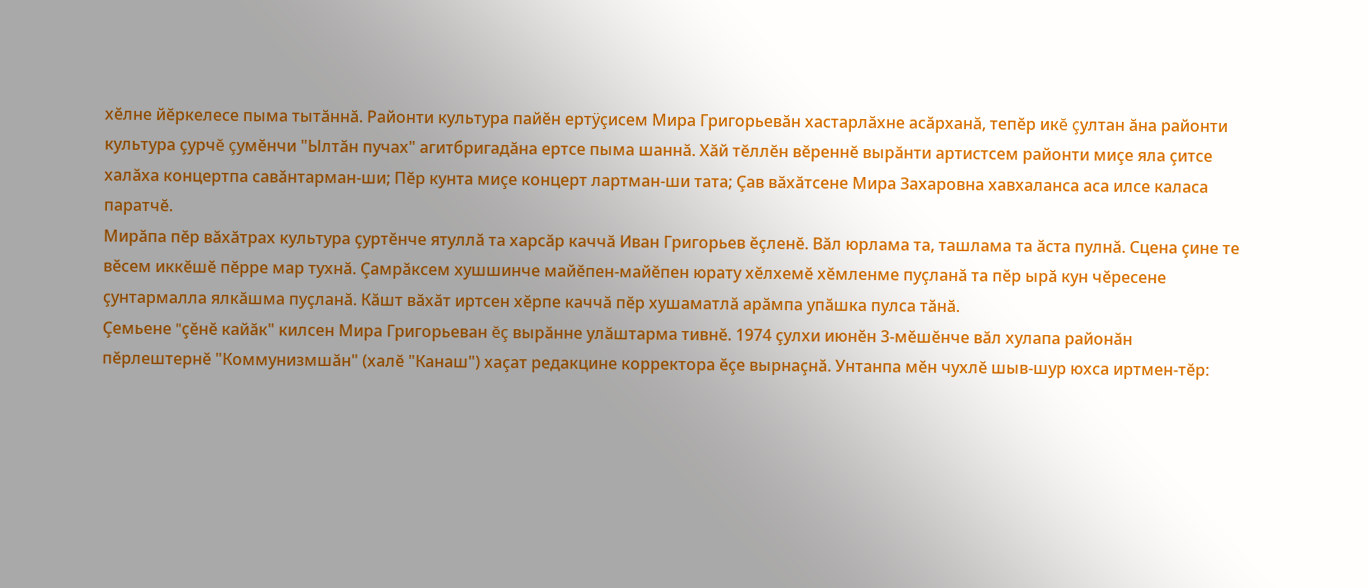хĕлне йĕркелесе пыма тытăннă. Районти культура пайĕн ертÿçисем Мира Григорьевăн хастарлăхне асăрханă, тепĕр икĕ çултан ăна районти культура çурчĕ çумĕнчи "Ылтăн пучах" агитбригадăна ертсе пыма шаннă. Хăй тĕллĕн вĕреннĕ вырăнти артистсем районти миçе яла çитсе халăха концертпа савăнтарман-ши; Пĕр кунта миçе концерт лартман-ши тата; Çав вăхăтсене Мира Захаровна хавхаланса аса илсе каласа паратчĕ.
Мирăпа пĕр вăхăтрах культура çуртĕнче ятуллă та харсăр каччă Иван Григорьев ĕçленĕ. Вăл юрлама та, ташлама та ăста пулнă. Сцена çине те вĕсем иккĕшĕ пĕрре мар тухнă. Çамрăксем хушшинче майĕпен-майĕпен юрату хĕлхемĕ хĕмленме пуçланă та пĕр ырă кун чĕресене çунтармалла ялкăшма пуçланă. Кăшт вăхăт иртсен хĕрпе каччă пĕр хушаматлă арăмпа упăшка пулса тăнă.
Çемьене "çĕнĕ кайăк" килсен Мира Григорьеван ĕç вырăнне улăштарма тивнĕ. 1974 çулхи июнĕн 3-мĕшĕнче вăл хулапа районăн пĕрлештернĕ "Коммунизмшăн" (халĕ "Канаш") хаçат редакцине корректора ĕçе вырнаçнă. Унтанпа мĕн чухлĕ шыв-шур юхса иртмен-тĕр: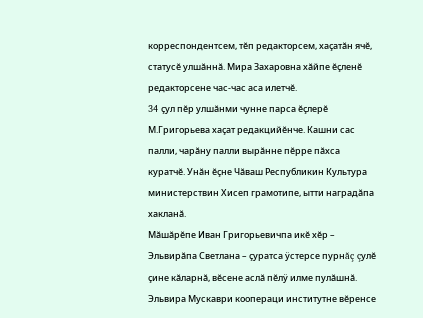корреспондентсем, тĕп редакторсем, хаçатăн ячĕ, статусĕ улшăннă. Мира Захаровна хăйпе ĕçленĕ редакторсене час-час аса илетчĕ.
34 çул пĕр улшăнми чунне парса ĕçлерĕ М.Григорьева хаçат редакцийĕнче. Кашни сас палли, чарăну палли вырăнне пĕрре пăхса куратчĕ. Унăн ĕçне Чăваш Республикин Культура министерствин Хисеп грамотипе, ытти наградăпа хакланă.
Мăшăрĕпе Иван Григорьевичпа икĕ хĕр – Эльвирăпа Светлана – çуратса ÿстерсе пурнăç çулĕ çине кăларнă, вĕсене аслă пĕлÿ илме пулăшнă. Эльвира Мускаври коопераци институтне вĕренсе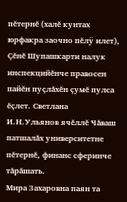пĕтернĕ (халĕ кунтах юрфакра заочно пĕлÿ илет), Çĕнĕ Шупашкарти налук инспекцийĕнче правосен пайĕн пуçлăхĕн çумĕ пулса ĕçлет. Светлана И.Н.Ульянов ячĕллĕ Чăваш патшалăх университетне пĕтернĕ, финанс сферинче тăрăшать.
Мира Захаровна паян та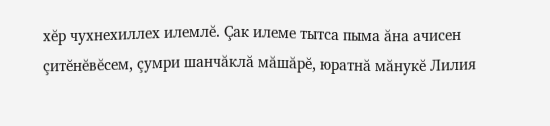хĕр чухнехиллех илемлĕ. Çак илеме тытса пыма ăна ачисен çитĕнĕвĕсем, çумри шанчăклă мăшăрĕ, юратнă мăнукĕ Лилия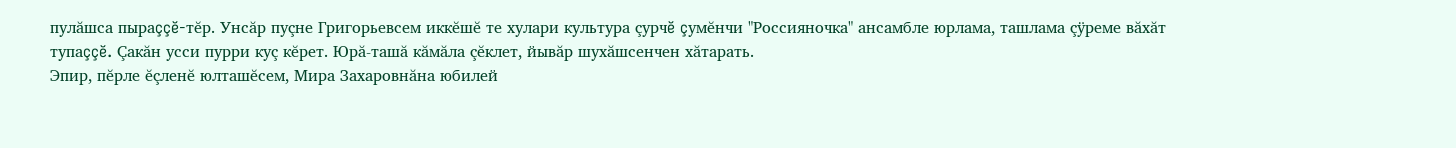пулăшса пыраççĕ-тĕр. Унсăр пуçне Григорьевсем иккĕшĕ те хулари культура çурчĕ çумĕнчи "Россияночка" ансамбле юрлама, ташлама çÿреме вăхăт тупаççĕ. Çакăн усси пурри куç кĕрет. Юрă-ташă кăмăла çĕклет, йывăр шухăшсенчен хăтарать.
Эпир, пĕрле ĕçленĕ юлташĕсем, Мира Захаровнăна юбилей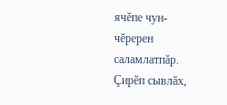ячĕпе чун-чĕререн саламлатпăр. Çирĕп сывлăх,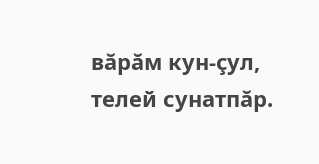вăрăм кун-çул, телей сунатпăр.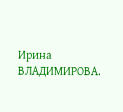Ирина ВЛАДИМИРОВА.